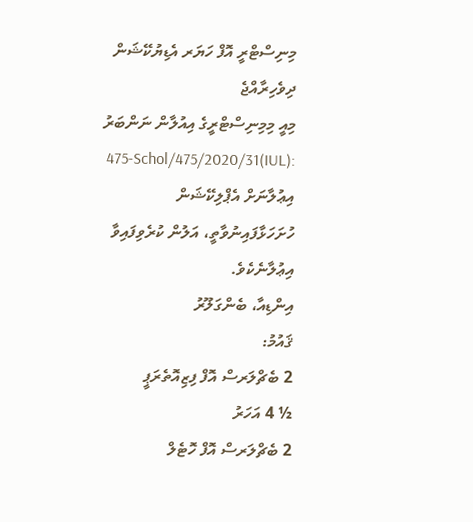މިނިސްޓްރީ އޮފް ހަޔަރ އެޑިޔުކޭޝަން
ދިވެހިރާއްޖެ
މިއީ މިމިނިސްޓްރީގެ އިއުލާން ނަންބަރު :(IUL)475-Schol/475/2020/31  އިޢުލާނަށް އެޕްލިކޭޝަން ހުށަހަޅާފައިނުވާތީ، އަލުން ކުރެވިފައިވާ އިޢުލާނެކެވެ.
އިންޑިއާ، ބެންގަލޫރު
ޤައުމު:
2 ބެޗްލަރސް އޮފް ފިޒިއޮތެރަޕީ
½ 4 އަހަރު
2 ބެޗްލަރސް އޮފް ހޮޓެލް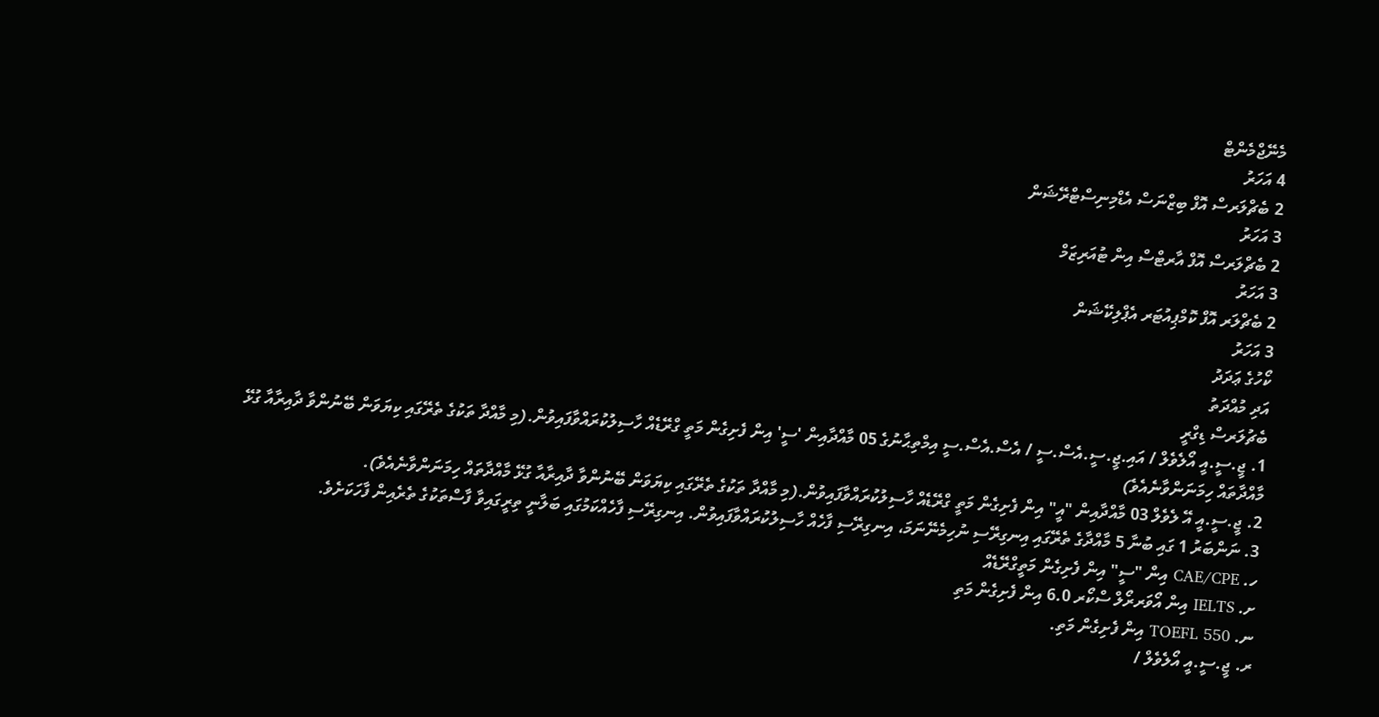މެނޭޖްމެންޓް
4 އަހަރު
2 ބެޗްލަރސް އޮފް ބިޒްނަސް އެޑްމިނިސްޓްރޭޝަން
3 އަހަރު
2 ބެޗްލަރސް އޮފް އާރޓްސް އިން ޓުއަރިޒަމް
3 އަހަރު
2 ބެޗްލަރ އޮފް ކޮމްޕިއުޓަރ އެޕްލިކޭޝަން
3 އަހަރު
ކޯހުގެ ޢަދަދު
އަދި މުއްދަތު
ބެޗުލަރސް ޑިގްރީ
1. ޖީ.ސީ.އީ އޯލެވެލް / އައި.ޖީ.ސީ.އެސް.ސީ / އެސް.އެސް.ސީ އިމްތިޙާނުގެ 05 މާއްދާއިން 'ސީ' އިން ފެށިގެން މަތީ ގްރޭޑެއް ހާސިލުކުރައްވާފައިވުން.(މި މާއްދާ ތަކުގެ ތެރޭގައި ކިޔަވަން ބޭނުންވާ ދާއިރާއާ ގުޅޭ މާއްދާތައް ހިމަނަންވާނެއެވެ)
2. ޖީ.ސީ.އީ އޭ ލެވެލް 03 މާއްދާއިން "އީ" އިން ފެށިގެން މަތީ ގްރޭޑެއް ހާސިލުކުރައްވާފައިވުން.(މި މާއްދާ ތަކުގެ ތެރޭގައި ކިޔަވަން ބޭނުންވާ ދާއިރާއާ ގުޅޭ މާއްދާތައް ހިމަނަންވާނެއެވެ).
3. ނަންބަރު 1 ގައި ބުނާ 5 މާއްދާގެ ތެރޭގައި އިނގިރޭސި ނުހިމެނޭނަމަ، އިނގިރޭސި ފާހެއް ހާސިލުކުރައްވާފައިވުން. އިނގިރޭސި ފާހެއްކަމުގައި ބަލާނީ ތިރީގައިވާ ފާސްތަކުގެ ތެރެއިން ފާހަކަށެވެ.
ހ. CAE/CPE އިން "ސީ" އިން ފެށިގެން މަތީގްރޭޑެއް
ށ. IELTS އިން އޯވަރރޯލް ސްކޯރ 6.0 އިން ފެށިގެން މަތި
ނ. TOEFL 550 އިން ފެށިގެން މަތި.
ރ. ޖީ.ސީ.އީ އޯލެވެލް /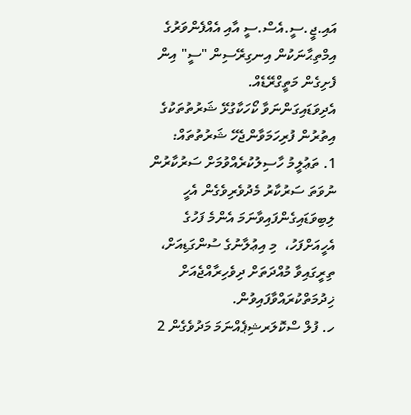އައި.ޖީ.ސީ.އެސް.ސީ އާއި އެއްފެންވަރުގެ އިމްތިޙާނަކުން އިނގިރޭސިން "ސީ" އިން ފެށިގެން މަތީގްރޭޑެއް.
އެދިވަޑައިގަންނަވާ ކޯހަކާގުޅޭ ޝަރުތުތަކުގެ އިތުރުން ފުރިހަމަވާންޖެހޭ ޝަރުތުތައް:
1. ތަޢުލީމު ހާސިލުކުރެއްވުމަށް ސަރުކާރުން ނުވަތަ ސަރުކާރު މެދުވެރިވެގެން އެހީ ލިބިވަޑައިގެންފައިވާނަމަ އެންމެ ފަހުގެ އެހީއަށްފަހު،  މި އިޢުލާނުގެ ސުންގަޑިއަށް، ތިރީގައިވާ މުއްދަތަށް ދިވެހިރާއްޖެއަށް ޚިދުމަތްކުރައްވާފައިވުން.
ހ. ފުލް ސްކޮލަރޝިޕެއްނަމަ މަދުވެގެން 2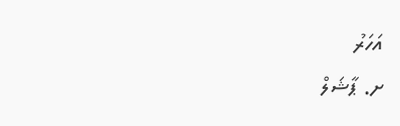އަހަރު
ށ. ޕާޝަލް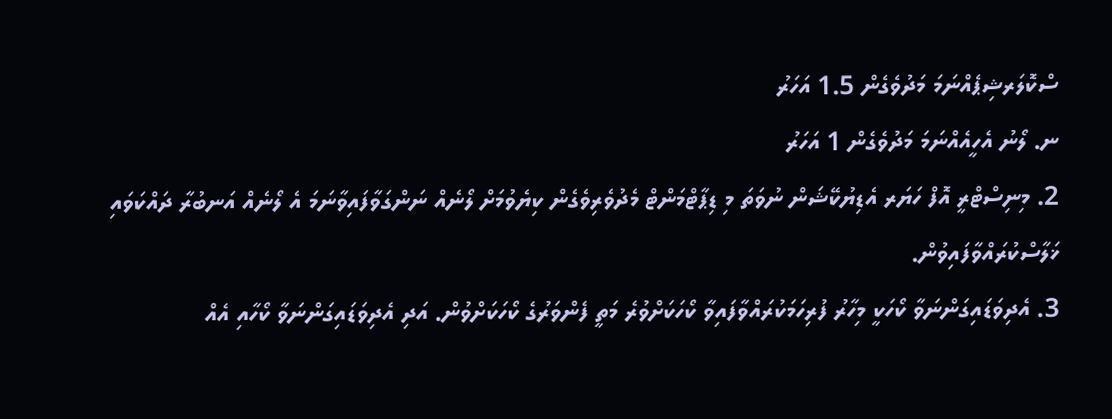ސްކޮލަރޝިޕެއްނަމަ މަދުވެގެން 1.5 އަހަރު
ނ. ލޯނު އެހީއެއްނަމަ މަދުވެގެން 1 އަހަރު
2. މިނިސްޓްރީ އޮފް ހަޔަރ އެޑިޔުކޭޝަން ނުވަތަ މި ޑިޕާޓްމަންޓް މެދުވެރިވެގެން ކިޔެވުމަށް ލޯނެއް ނަންގަވާފައިވާނަމަ އެ ލޯނެއް އަނބުރާ ދައްކަވައި  ޚަލާސްކުރައްވާފައިވުން.
3. އެދިވަޑައިގަންނަވާ ކޯހަކީ މިހާރު ފުރިހަމަކުރައްވާފައިވާ ކޯހަކަށްވުރެ މަތީ ފެންވަރުގެ ކޯހަކަށްވުން. އަދި އެދިވަޑައިގަންނަވާ ކޯހާއި އެއް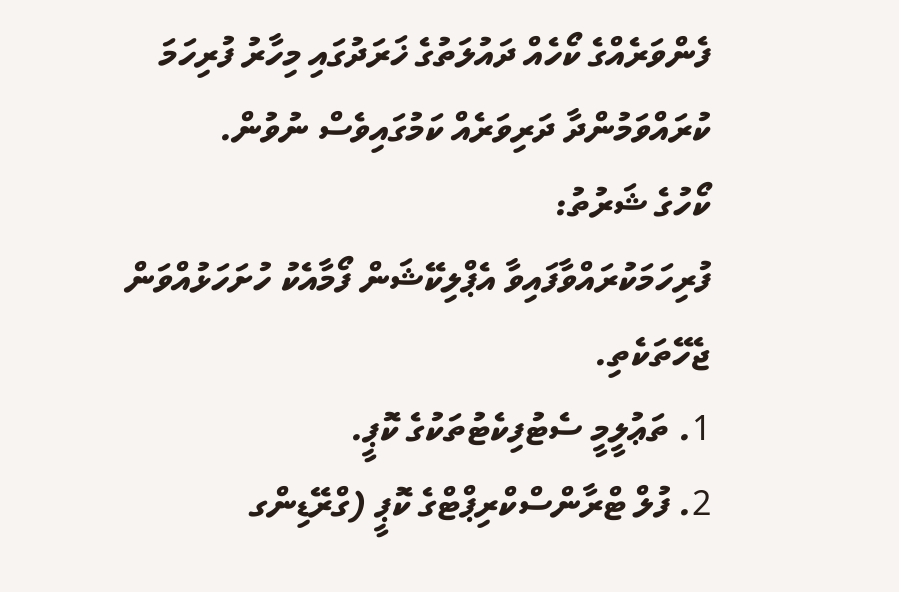ފެންވަރެއްގެ ކޯހެއް ދައުލަތުގެ ޚަރަދުގައި މިހާރު ފުރިހަމަ ކުރައްވަމުންދާ ދަރިވަރެއް ކަމުގައިވެސް ނުވުން.
ކޯހުގެ ޝަރުތު:
ފުރިހަމަކުރައްވާފައިވާ އެޕްލިކޭޝަން ފޯމާއެކު ހުށަހަޅުއްވަން ޖެހޭތަކެތި.
1. ތަޢުލީމީ ސެޓުފިކެޓުތަކުގެ ކޮޕީ.
2. ފުލް ޓްރާންސްކްރިޕްޓްގެ ކޮޕީ (ގްރޭޑިންގ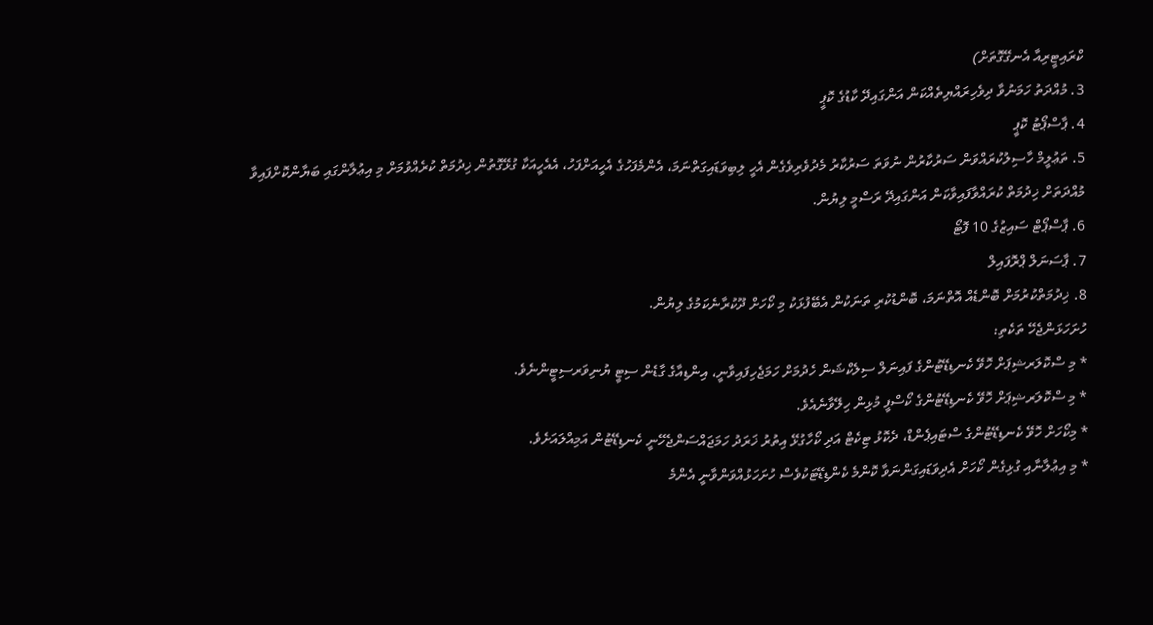ކްރައިޓީރިއާ އެނގޭގޮތަށް)
3. މުއްދަތު ހަމަނުވާ ދިވެހިރައްޔިތެއްކަން އަންގައިދޭ ކާޑުގެ ކޮޕީ
4. ޕާސްޕޯޓު ކޮޕީ
5. ތަޢުލީމް ހާސިލުކުރައްވަން ސަރުކާރުން ނުވަތަ ސަރުކާރު މެދުވެރިވެގެން އެހީ ލިބިވަޑައިގަތްނަމަ، އެންމެފަހުގެ އެހީއަށްފަހު، އެއެހީއަކާ ގުޅޭގޮތުން ޚިދުމަތް ކުރެއްވުމަށް މި އިޢުލާންގައި ބަޔާންކޮށްފައިވާ މުއްދަތަށް ޚިދުމަތް ކުރައްވާފައިވާކަން އަންގައިދޭ ރަސްމީ ލިޔުން.
6. ޕާސްޕޯޓް ސައިޒުގެ 10 ފޮޓޯ
7. ޕާސަނަލް ޕްރޮފައިލް
8. ޚިދުމަތްކުރުމަށް ބޮންޑެއް އޮތްނަމަ، ބޮންޑުކުރި ތަނަކުން އެބޭފުޅަކު މި ކޯހަށް ދޫކުރާނެކަމުގެ ލިޔުން.
ހުށަހަޅަންޖެހޭ ތަކެތި:
* މި ސްކޮލަރޝިޕަށް ހޮވޭ ކެނޑިޑޭޓުންގެ ފައިނަލް ސިލެކްޝަން ހެދުމަށް ހަމަޖެހިފައިވާނީ، އިންޑިއާގެ ގާޑެން ސިޓީ ޔުނިވަރސިޓީންނެވެ.
* މި ސްކޮލަރޝިޕަށް ހޮވޭ ކެނޑިޑޭޓުންގެ ކޯސްފީ މުޅިން ހިލޭވާނެއެވެ.
* މިކޯހަށް ހޮވޭ ކެނޑިޑޭޓުންގެ ސްޓައިޕެންޑް، ދެކޮޅު ޓިކެޓް އަދި ކޯހާގުޅޭ އިތުރު ޚަރަދު ހަމަޖައްސަންޖެހޭނީ ކެނޑިޑޭޓުން އަމިއްލައަށެވެ.
* މި އިޢުލާނާއި ގުޅިގެން ކޯހަށް އެދިވަޑައިގަންނަވާ ކޮންމެ ކެންޑިޑޭޓަކުވެސް ހުށަހަޅުއްވަންވާނީ އެންމެ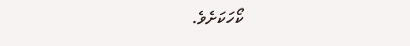ކޯހަކަށެވެ.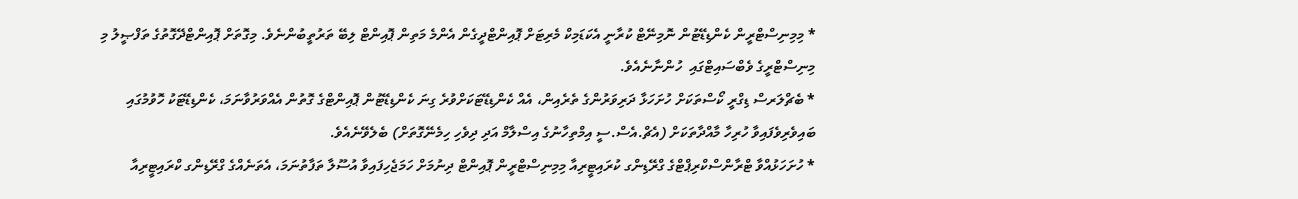* މިމިނިސްޓްރީން ކެންޑިޑޭޓުން ނޮމިނޭޓް ކުރާނީ އެކަޑަމިކް މެރިޓަށް ޕޮއިންޓްދީގެން އެންމެ މަތިން ޕޮއިންޓް ލިބޭ ތަރުތީބުންނެވެ. މިގޮތަށް ޕޮއިންޓްދޭގޮތުގެ ތަފްޞީލު މި މިނިސްޓްރީގެ ވެބްސައިޓްގައި  ހުންނާނެއެވެ.
* ބެޗްލަރސް ޑިގްރީ ކޯސްތަކަށް ހުށަހަޅާ ދަރިވަރުންގެ ތެރެއިން، އެއް ކެންޑިޑޭޓަކަށްވުރެ ގިނަ ކެންޑިޑޭޓުން ޕޮއިންޓްގެ ގޮތުން އެއްވަރުވާނަމަ، ކެންޑިޑޭޓަކު ހޮވުމުގައި ބައިވެރިވެފައިވާ ހުރިހާ މާއްދާތަކަށް (އެޗް.އެސް.ސީ އިމްތިހާނުގެ އިސްލާމް އަދި ދިވެހި ހިމެނޭގޮތަށް) ބެލެވޭނެއެވެ.
* ހުށަހަޅުއްވާ ޓްރާންސްކްރިޕްޓްގެ ގްރޭޑިންގ ކުރައިޓީރިއާ މިމިނިސްޓްރީން ޕޮއިންޓް ދިނުމަށް ހަމަޖެހިފައިވާ އުސޫލާ ތަފާތުނަމަ، އެތަނެއްގެ ގްރޭޑިންގ ކްރައިޓީރިއާ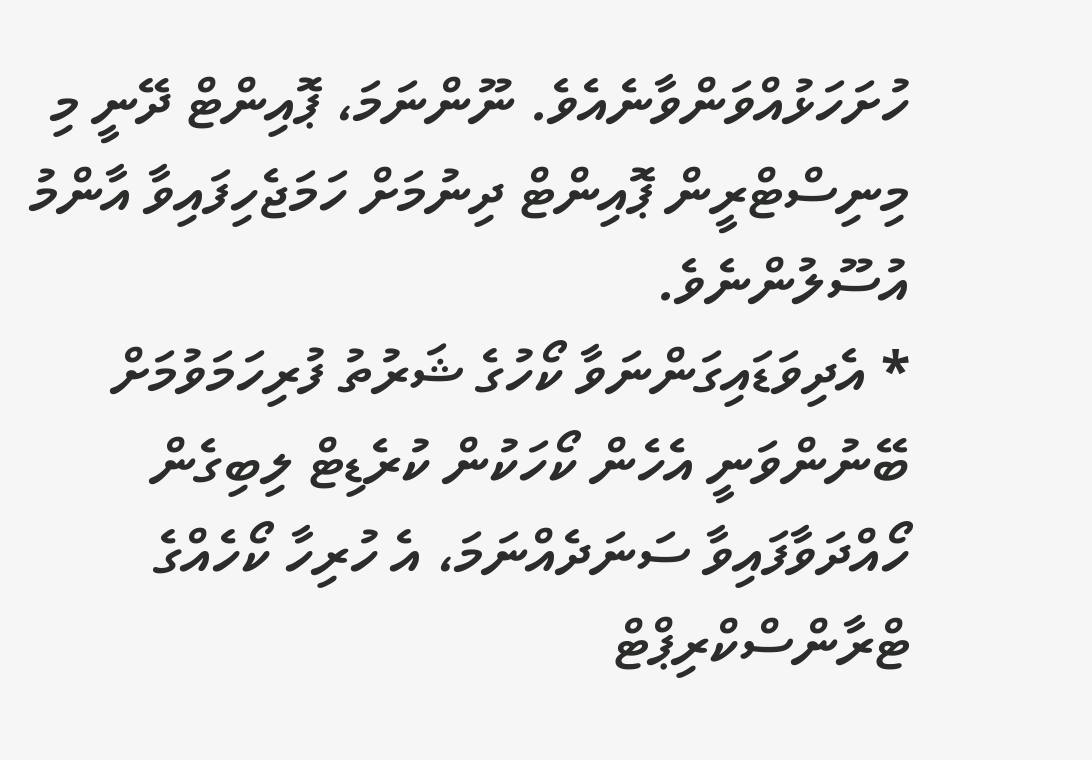ހުށަހަޅުއްވަންވާނެއެވެ. ނޫންނަމަ، ޕޮއިންޓް ދޭނީ މި މިނިސްޓްރީން ޕޮއިންޓް ދިނުމަށް ހަމަޖެހިފައިވާ އާންމު އުސޫލުންނެވެ.
* އެދިވަޑައިގަންނަވާ ކޯހުގެ ޝަރުތު ފުރިހަމަވުމަށް ބޭނުންވަނީ އެހެން ކޯހަކުން ކުރެޑިޓް ލިބިގެން ހޯއްދަވާފައިވާ ސަނަދެއްނަމަ، އެ ހުރިހާ ކޯހެއްގެ ޓްރާންސްކްރިޕްޓް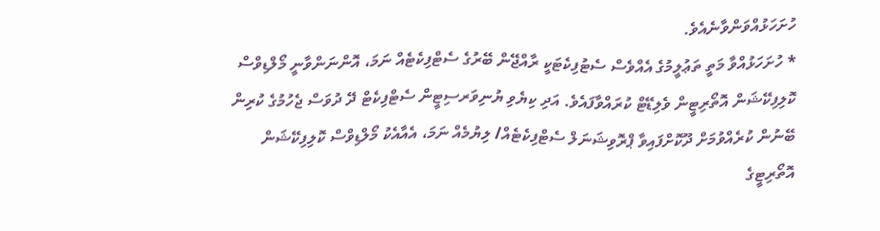ހުށަހަޅުއްވަންވާނެއެވެ.
* ހުށަހަޅުއްވާ މަތީ ތަޢުލީމުގެ އެއްވެސް ސެޓުފިކެޓަކީ ރާއްޖޭން ބޭރުގެ ސެޓްފިކެޓެއް ނަމަ، އޮންނަންވާނީ މޯލްޑިވްސް ކޮލިފިކޭޝަން އޮތޯރިޓީން ވެލިޑޭޓް ކުރައްވާފައެވެ. އަދި ކިޔެވި ޔުނިވަރސިޓީން ސެޓްފިކެޓް ދޭ ދުވަސް ޖެހުމުގެ ކުރިން ބޭނުން ކުރެއްވުމަށް ދޫކޮށްފައިވާ ޕްރޮވިޝަނަލް ސެޓްފިކެޓެއް/ ލިޔުމެއް ނަމަ، އެއާއެކު މޯލްޑިވްސް ކޮލިފިކޭޝަން އޮތޯރިޓީގެ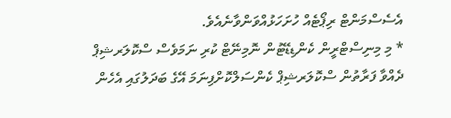އެސެސްމަންޓް ރިޕޯޓެއް ހުށަހަޅުއްވަންވާނެއެވެ.
* މި މިނިސްޓްރީން ކެންޑިޑޭޓުން ނޮމިނޭޓް ކުރި ނަމަވެސް ސްކޮލަރޝިޕް ދެއްވާ ފަރާތުން ސްކޮލަރޝިޕް ކެންސަލްކޮށްފިނަމަ އޭގެ ބަދަލުގައި އެހެން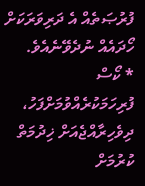ފުރުޞަތެއް އެ ދަރިވަރަކަށް ހޯދައެއް ނުދެވޭނެއެވެ.
* ކޯސް ފުރިހަމަކުރެއްވުމަށްފަހު، ދިވެހިރާއްޖެއަށް ޚިދުމަތް ކުރުމަށް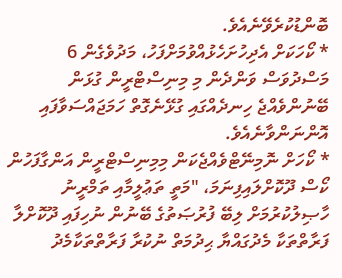ބޮންޑުކުރެވޭނެއެވެ.
* ކޯހަކަށް އެދިހުށަހެޅުއްވުމަށްފަހު، މަދުވެގެން 6 މަސްދުވަސް ވަންދެން މި މިނިސްޓްރީން ގުޅަން ބޭނުންވެއްޖެ ހިނދެއްގައި ގުޅޭނެގޮތް ހަމަޖައްސަވާފައި އޮންނަންވާނެއެވެ.
* ކޯހަށް ނޮމިނޭޓްވެއްޖެކަން މިމިނިސްޓްރީން އަންގާފަހުން ކޯސް ދޫކޮށްލައިފިނަމަ، "މަތީ ތަޢުލީމާއި ތަމްރީނު ހާޞިލުކުރުމަށް ލިބޭ ފުރުޞަތުގެ ބޭނުން ނުހިފައި ދޫކޮށްލާ ފަރާތްތަކާ މެދުގައްޔާ ޙިދުމަތް ނުކުރާ ފަރާތްތަކާމެދު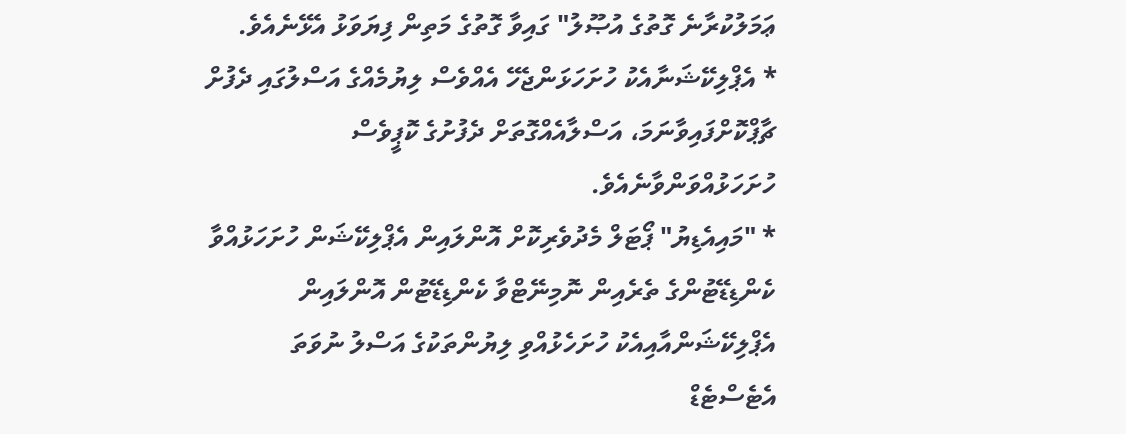ޢަމަލުކުރާނެ ގޮތުގެ އުޞޫލު" ގައިވާ ގޮތުގެ މަތިން ފިޔަވަޅު އެޅޭނެއެވެ.
* އެޕްލިކޭޝަނާއެކު ހުށަހަޅަންޖެހޭ އެއްވެސް ލިޔުމެއްގެ އަސްލުގައި ދެފުށް ޗާޕްކޮށްފައިވާނަމަ، އަސްލާއެއްގޮތަށް ދެފުށުގެ ކޮޕީވެސް ހުށަހަޅުއްވަންވާނެއެވެ.
* "މައިއެޑިޔު" ޕޯޓަލް މެދުވެރިކޮށް އޮންލައިން އެޕްލިކޭޝަން ހުށަހަޅުއްވާ ކެންޑިޑޭޓުންގެ ތެރެއިން ނޮމިނޭޓްވާ ކެންޑިޑޭޓުން އޮންލައިން އެޕްލިކޭޝަންއާއިއެކު ހުށަހެޅުއްވި ލިޔުންތަކުގެ އަސްލު ނުވަތަ އެޓެސްޓެޑް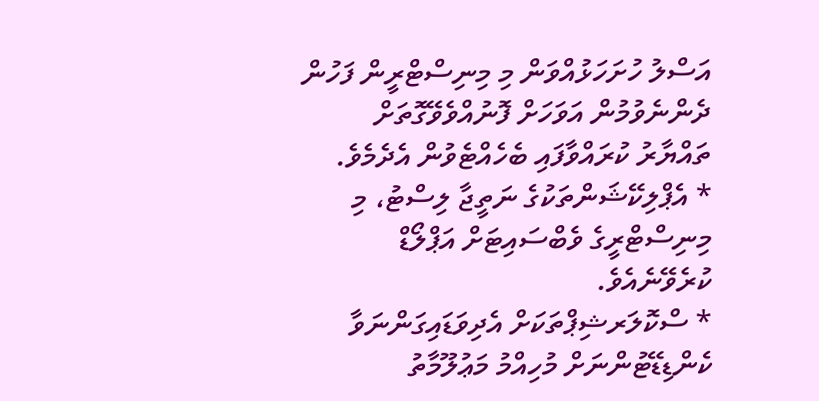އަސްލު ހުށަހަޅުއްވަން މި މިނިސްޓްރީން ފަހުން ދެންނެވުމުން އަވަހަށް ފޮނުއްވެވޭގޮތަށް ތައްޔާރު ކުރައްވާފައި ބެހެއްޓެވުން އެދެމެވެ.
* އެޕްލިކޭޝަންތަކުގެ ނަތީޖާ ލިސްޓު، މި މިނިސްޓްރީގެ ވެބްސައިޓަށް އަޕްލޯޑް ކުރެވޭނެއެވެ.
* ސްކޮލަރޝިޕްތަކަށް އެދިވަޑައިގަންނަވާ ކެންޑިޑޭޓުންނަށް މުހިއްމު މަޢުލޫމާތު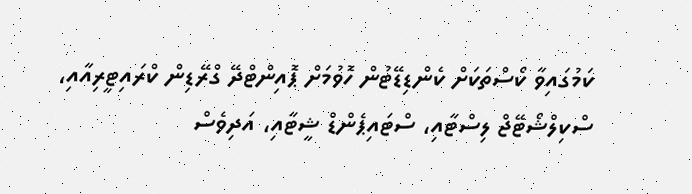ކަމުގައިވާ ކޯސްތަކަށް ކެންޑިޑޭޓުން ހޮވުމަށް ޕޮއިންޓްދޭ ގްރޭޑިން ކްރައިޓީރިއާއި، ސްކިލްޝޯޓޭޖް ލިސްޓާއި، ސްޓައިޕެންޑް ޝީޓާއި، އަދިވެސް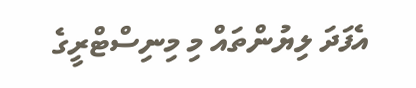އެފަދަ ލިޔުންތައް މި މިނިސްޓްރީގެ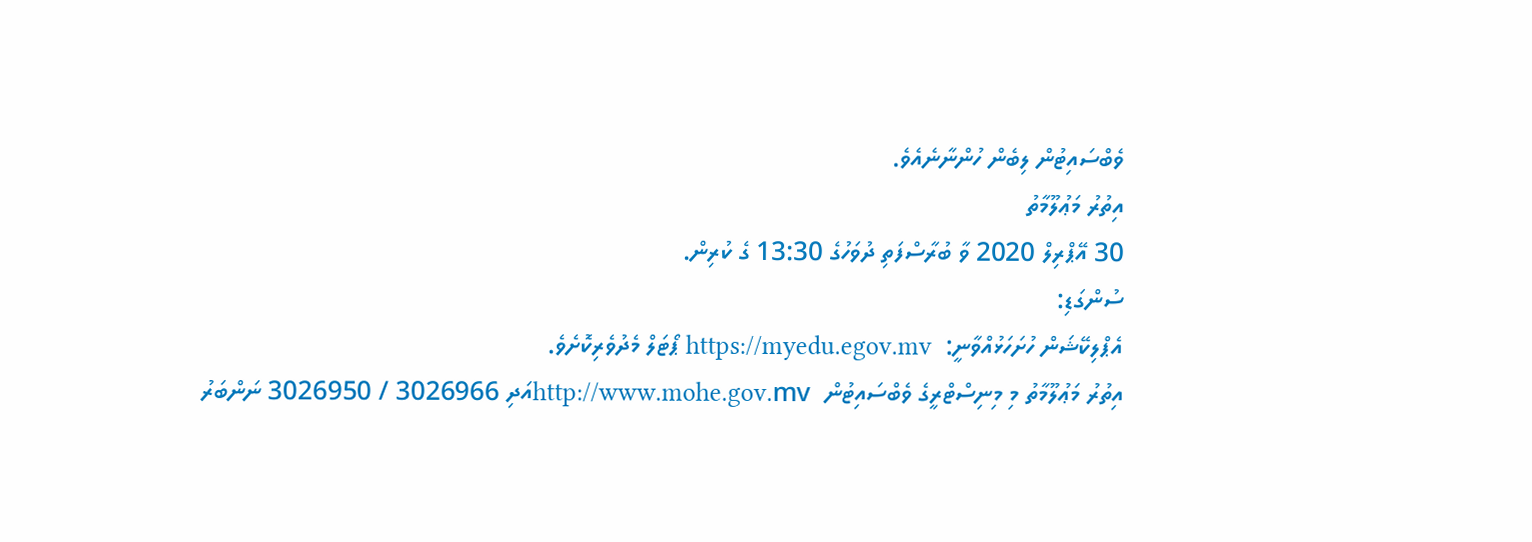ވެބްސައިޓުން ލިބެން ހުންނާނެއެވެ.
އިތުރު މަޢުލޫމާތު
30 އޭޕްރިލް 2020 ވާ ބުރާސްފަތި ދުވަހުގެ 13:30 ގެ ކުރިން.
ސުންގަޑި:
އެޕްލިކޭޝަން ހުށަހަޅުއްވާނީ:  https://myedu.egov.mv ޕޯޓަލް މެދުވެރިކޮށެވެ.
އިތުރު މަޢުލޫމާތު މި މިނިސްޓްރީގެ ވެބްސައިޓުން  http://www.mohe.gov.mvއަދި 3026966 / 3026950 ނަންބަރު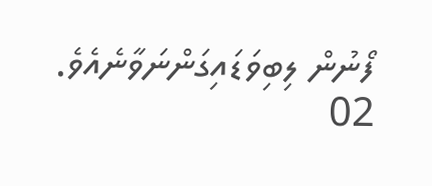ފޯނުން ލިބިވަޑައިގަންނަވާނެއެވެ.
02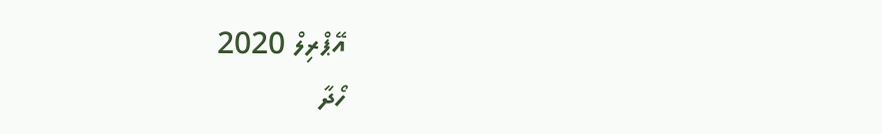އޭޕްރިލް 2020
ހޯދާ